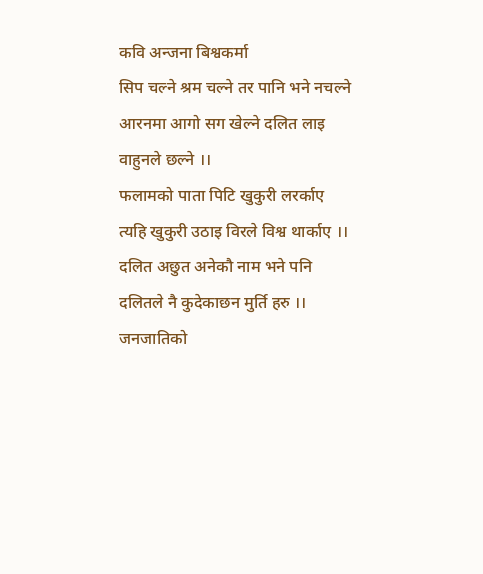कवि अन्जना बिश्वकर्मा
सिप चल्ने श्रम चल्ने तर पानि भने नचल्ने
आरनमा आगो सग खेल्ने दलित लाइ वाहुनले छल्ने ।।
फलामको पाता पिटि खुकुरी लरर्काए
त्यहि खुकुरी उठाइ विरले विश्व थार्काए ।।
दलित अछुत अनेकौ नाम भने पनि
दलितले नै कुदेकाछन मुर्ति हरु ।।
जनजातिको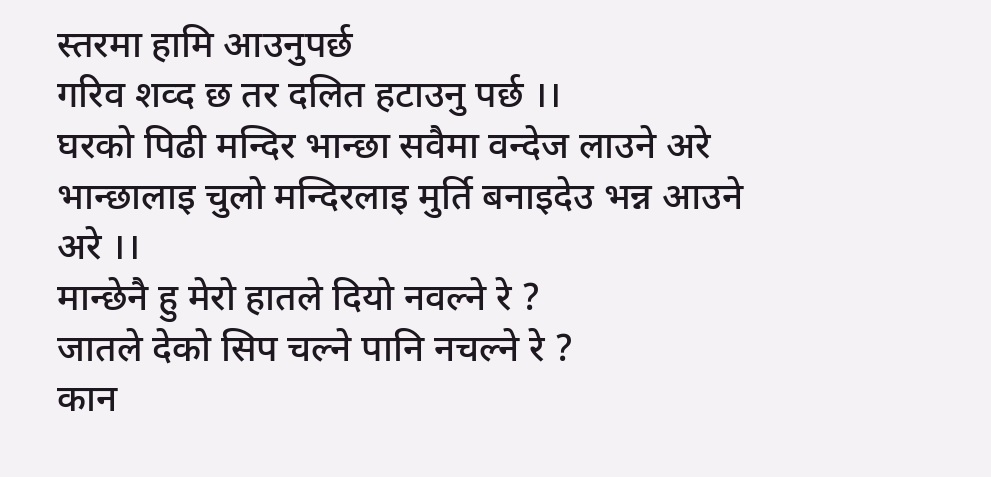स्तरमा हामि आउनुपर्छ
गरिव शव्द छ तर दलित हटाउनु पर्छ ।।
घरको पिढी मन्दिर भान्छा सवैमा वन्देज लाउने अरे
भान्छालाइ चुलो मन्दिरलाइ मुर्ति बनाइदेउ भन्न आउने अरे ।।
मान्छेनै हु मेरो हातले दियो नवल्ने रे ?
जातले देको सिप चल्ने पानि नचल्ने रे ?
कान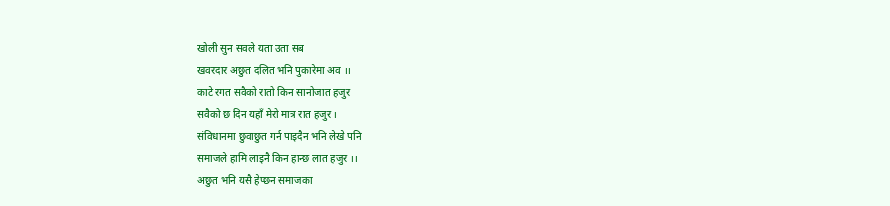खोली सुन सवले यता उता सब
खवरदार अछुत दलित भनि पुकारेमा अव ।।
काटे रगत सवैको रातो किन सानोजात हजुर
सवैको छ दिन यहाँ मेरो मात्र रात हजुर ।
संविधानमा छुवाछुत गर्न पाइदैन भनि लेखे पनि
समाजले हामि लाइनै किन हान्छ लात हजुर ।।
अछुत भनि यसै हेप्छन समाजका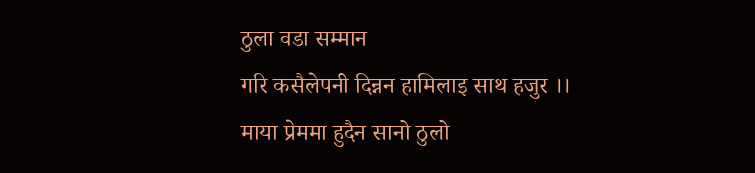ठुला वडा सम्मान
गरि कसैलेपनी दिन्नन हामिलाइ साथ हजुर ।।
माया प्रेममा हुदैन सानो ठुलो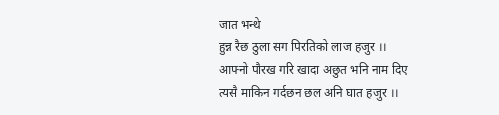जात भन्थे
हुन्न रैछ ठुला सग पिरतिको लाज हजुर ।।
आफ्नो पौरख गरि खादा अछुत भनि नाम दिए
त्यसै माकिन गर्दछन छल अनि घात हजुर ।।